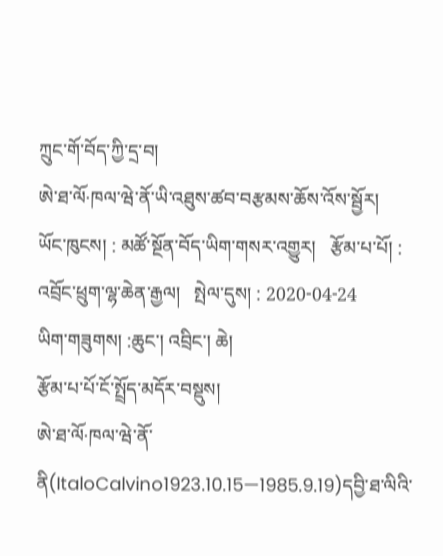ཀྲུང་གོ་བོད་ཀྱི་དྲ་བ།
ཨེ་ཐ་ལོ·ཁལ་ཝེ་ནོ་ཡི་འཐུས་ཚབ་བརྩམས་ཆོས་འོས་སྦྱོར།
ཡོང་ཁུངས། : མཚོ་སྔོན་བོད་ཡིག་གསར་འགྱུར།   རྩོམ་པ་པོ། : འབྲོང་ཕྲུག་ལྷ་ཆེན་རྒྱལ།   སྤེལ་དུས། : 2020-04-24
ཡིག་གཟུགས། :ཆུང་། འབྲིང་། ཆེ།
རྩོམ་པ་པོ་ངོ་སྤྲོད་མདོར་བསྡུས།
ཨེ་ཐ་ལོ·ཁལ་ཝེ་ནོ་ནི(ItaloCalvino1923.10.15—1985.9.19)དབྱི་ཐ་ལིའི་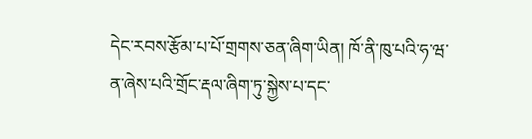དེང་རབས་རྩོམ་པ་པོ་གྲགས་ཅན་ཞིག་ཡིན། ཁོ་ནི་ཁུ་པའི་ཧ་ཝ་ན་ཞེས་པའི་གྲོང་རྡལ་ཞིག་ཏུ་སྐྱེས་པ་དང་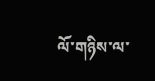ལོ་གཉིས་ལ་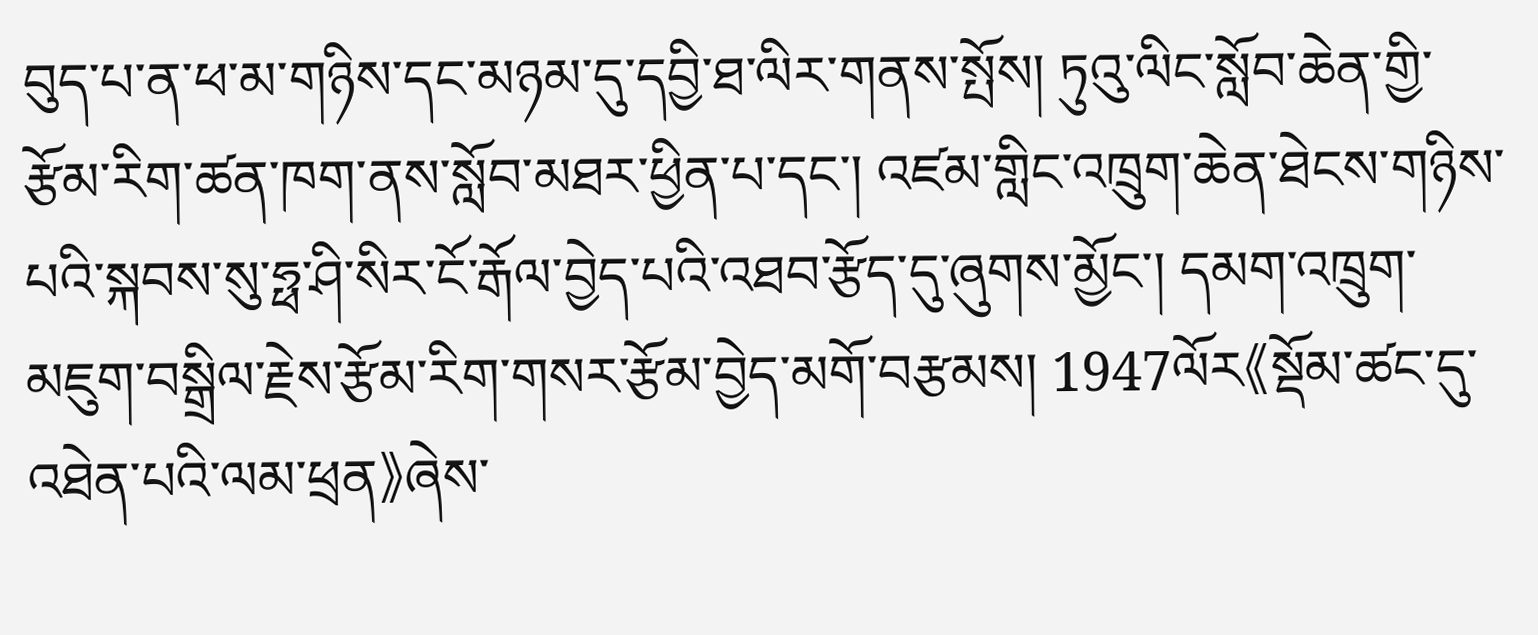བུད་པ་ན་ཕ་མ་གཉིས་དང་མཉམ་དུ་དབྱི་ཐ་ལིར་གནས་སྤོས། ཏུའུ་ལིང་སློབ་ཆེན་གྱི་རྩོམ་རིག་ཚན་ཁག་ནས་སློབ་མཐར་ཕྱིན་པ་དང་། འཛམ་གླིང་འཁྲུག་ཆེན་ཐེངས་གཉིས་པའི་སྐབས་སུ་ཧྥ་ཤི་སིར་ངོ་རྒོལ་བྱེད་པའི་འཐབ་རྩོད་དུ་ཞུགས་མྱོང་། དམག་འཁྲུག་མཇུག་བསྒྲིལ་རྗེས་རྩོམ་རིག་གསར་རྩོམ་བྱེད་མགོ་བརྩམས། 1947ལོར《སྡོམ་ཚང་དུ་འཐེན་པའི་ལམ་ཕྲན》ཞེས་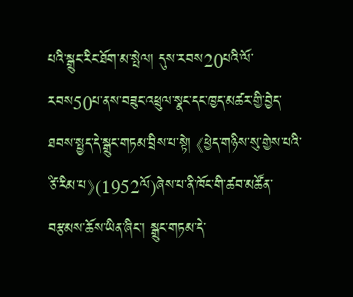པའི་སྒྲུང་རིང་ཐོག་མ་སྤེལ། དུས་རབས20པའི་ལོ་རབས50པ་ནས་བཟུང་འཕྲུལ་སྣང་དང་ཁྱད་མཚར་གྱི་བྱེད་ཐབས་སྤྱད་དེ་སྒྲུང་གཏམ་བྲིས་པ་སྟེ། 《ཕྱེད་གཉིས་སུ་གྱེས་པའི་ཙི་རིམ་པ》(1952ལོ)ཞེས་པ་ནི་ཁོང་གི་ཚབ་མཚོན་བརྩམས་ཆོས་ཡིན་ཞིང་། སྒྲུང་གཏམ་དེ་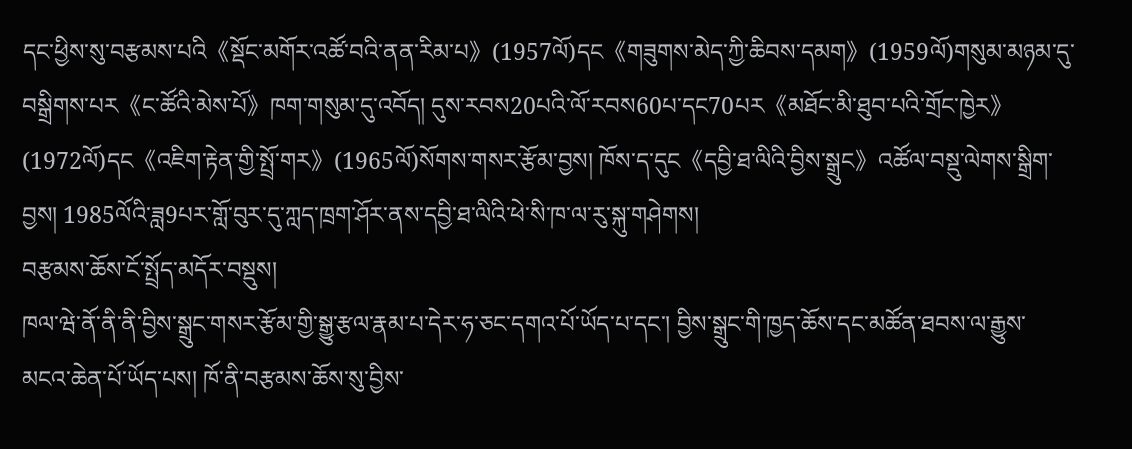དང་ཕྱིས་སུ་བརྩམས་པའི《སྡོང་མགོར་འཚོ་བའི་ནན་རིམ་པ》(1957ལོ)དང《གཟུགས་མེད་ཀྱི་ཆིབས་དམག》(1959ལོ)གསུམ་མཉམ་དུ་བསྒྲིགས་པར《ང་ཚོའི་མེས་པོ》ཁག་གསུམ་དུ་འབོད། དུས་རབས20པའི་ལོ་རབས60པ་དང70པར《མཐོང་མི་ཐུབ་པའི་གྲོང་ཁྱེར》(1972ལོ)དང《འཇིག་རྟེན་གྱི་སྤྲོ་གར》(1965ལོ)སོགས་གསར་རྩོམ་བྱས། ཁོས་ད་དུང《དབྱི་ཐ་ལིའི་བྱིས་སྒྲུང》འཚོལ་བསྡུ་ལེགས་སྒྲིག་བྱས། 1985ལོའི་ཟླ9པར་གློ་བུར་དུ་ཀླད་ཁྲག་ཤོར་ནས་དབྱི་ཐ་ལིའི་ཕེ་སི་ཁ་ལ་རུ་སྐུ་གཤེགས།
བརྩམས་ཆོས་ངོ་སྤྲོད་མདོར་བསྡུས།
ཁལ་ཝེ་ནོ་ནི་ནི་བྱིས་སྒྲུང་གསར་རྩོམ་གྱི་སྒྱུ་རྩལ་རྣམ་པ་དེར་ཧ་ཅང་དགའ་པོ་ཡོད་པ་དང་། བྱིས་སྒྲུང་གི་ཁྱད་ཆོས་དང་མཚོན་ཐབས་ལ་རྒྱུས་མངའ་ཆེན་པོ་ཡོད་པས། ཁོ་ནི་བརྩམས་ཆོས་སུ་བྱིས་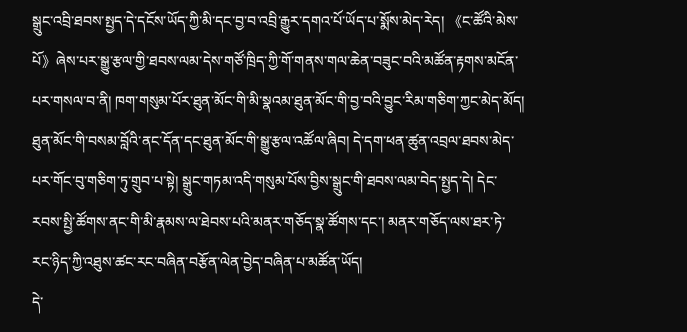སྒྲུང་འབྲི་ཐབས་སྤྱད་དེ་དངོས་ཡོད་ཀྱི་མི་དང་བྱ་བ་འབྲི་རྒྱུར་དགའ་པོ་ཡོད་པ་སྨོས་མེད་རེད། 《ང་ཚོའི་མེས་པོ》ཞེས་པར་སྒྱུ་རྩལ་གྱི་ཐབས་ལམ་དེས་གཙོ་ཁྲིད་ཀྱི་གོ་གནས་གལ་ཆེན་བཟུང་བའི་མཚོན་རྟགས་མངོན་པར་གསལ་བ་ནི། ཁག་གསུམ་པོར་ཐུན་མོང་གི་མི་སྣའམ་ཐུན་མོང་གི་བྱ་བའི་བྱུང་རིམ་གཅིག་ཀྱང་མེད་མོད། ཐུན་མོང་གི་བསམ་བློའི་ནང་དོན་དང་ཐུན་མོང་གི་སྒྱུ་རྩལ་འཚོལ་ཞིབ། དེ་དག་ཕན་ཚུན་འབྲལ་ཐབས་མེད་པར་གོང་བུ་གཅིག་ཏུ་གྲུབ་པ་སྟེ། སྒྲུང་གཏམ་འདི་གསུམ་པོས་བྱིས་སྒྲུང་གི་ཐབས་ལམ་བེད་སྤྱད་དེ། དེང་རབས་སྤྱི་ཚོགས་ནང་གི་མི་རྣམས་ལ་ཐེབས་པའི་མནར་གཅོད་སྣ་ཚོགས་དང་། མནར་གཅོད་ལས་ཐར་ཏེ་རང་ཉིད་ཀྱི་འཐུས་ཚང་རང་བཞིན་བརྩོན་ལེན་བྱེད་བཞིན་པ་མཚོན་ཡོད།
དེ་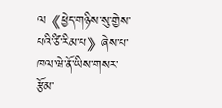ལ《ཕྱེད་གཉིས་སུ་གྱེས་པའི་ཙི་རིམ་པ》ཞེས་པ་ཁལ་ཝེ་ནོ་ཡིས་གསར་རྩོམ་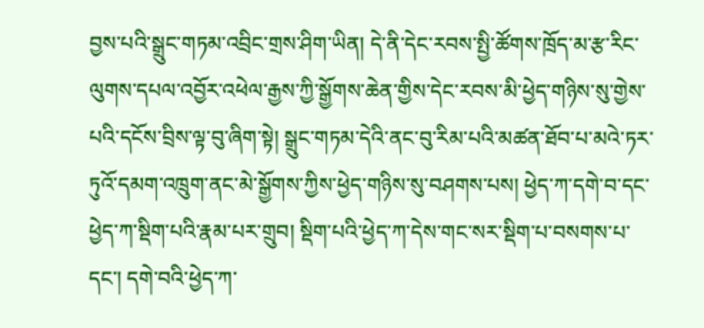བྱས་པའི་སྒྲུང་གཏམ་འབྲིང་གྲས་ཤིག་ཡིན། དེ་ནི་དེང་རབས་སྤྱི་ཚོགས་ཁྲོད་མ་རྩ་རིང་ལུགས་དཔལ་འབྱོར་འཕེལ་རྒྱས་ཀྱི་སྒྱོགས་ཆེན་གྱིས་དེང་རབས་མི་ཕྱེད་གཉིས་སུ་གྱེས་པའི་དངོས་བྲིས་ལྟ་བུ་ཞིག་སྟེ། སྒྲུང་གཏམ་དེའི་ནང་བུ་རིམ་པའི་མཚན་ཐོབ་པ་མའེ་ཏར་ཏུའོ་དམག་འཁྲུག་ནང་མེ་སྒྱོགས་ཀྱིས་ཕྱེད་གཉིས་སུ་བཤགས་པས། ཕྱེད་ཀ་དགེ་བ་དང་ཕྱེད་ཀ་སྡིག་པའི་རྣམ་པར་གྲུབ། སྡིག་པའི་ཕྱེད་ཀ་དེས་གང་སར་སྡིག་པ་བསགས་པ་དང་། དགེ་བའི་ཕྱེད་ཀ་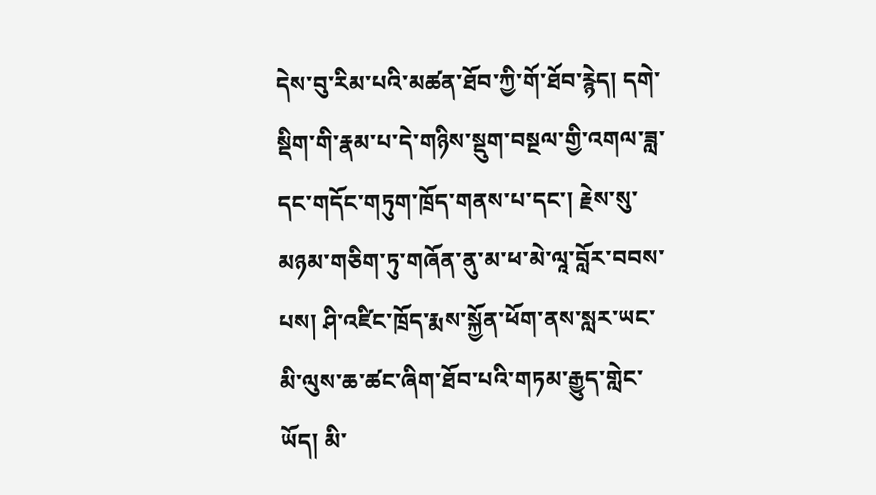དེས་བུ་རིམ་པའི་མཚན་ཐོབ་ཀྱི་གོ་ཐོབ་རྙེད། དགེ་སྡིག་གི་རྣམ་པ་དེ་གཉིས་སྡུག་བསྔལ་གྱི་འགལ་ཟླ་དང་གདོང་གཏུག་ཁྲོད་གནས་པ་དང་། རྗེས་སུ་མཉམ་གཅིག་ཏུ་གཞོན་ནུ་མ་ཕ་མེ་ལཱ་བློར་བབས་པས། ཤི་འཛིང་ཁྲོད་རྨས་སྐྱོན་ཕོག་ནས་སླར་ཡང་མི་ལུས་ཆ་ཚང་ཞིག་ཐོབ་པའི་གཏམ་རྒྱུད་གླེང་ཡོད། མི་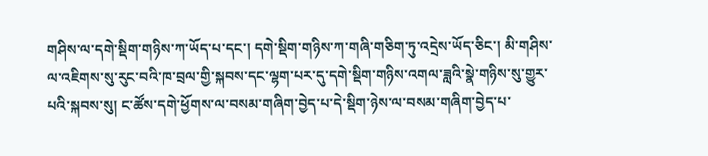གཤིས་ལ་དགེ་སྡིག་གཉིས་ཀ་ཡོད་པ་དང་། དགེ་སྡིག་གཉིས་ཀ་གཞི་གཅིག་ཏུ་འདྲེས་ཡོད་ཅིང་། མི་གཤིས་ལ་འཇིགས་སུ་རུང་བའི་ཁ་བྲལ་གྱི་སྐབས་དང་ལྷག་པར་དུ་དགེ་སྡིག་གཉིས་འགལ་ཟླའི་སྣེ་གཉིས་སུ་གྱུར་པའི་སྐབས་སུ། ང་ཚོས་དགེ་ཕྱོགས་ལ་བསམ་གཞིག་བྱེད་པ་དེ་སྡིག་ཉེས་ལ་བསམ་གཞིག་བྱེད་པ་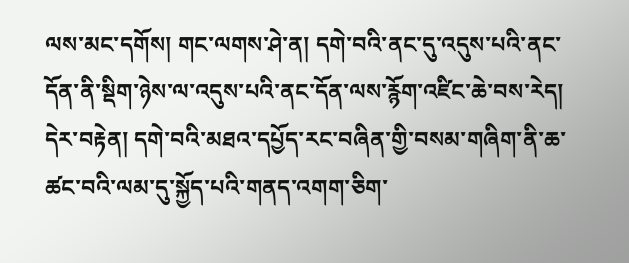ལས་མང་དགོས། གང་ལགས་ཤེ་ན། དགེ་བའི་ནང་དུ་འདུས་པའི་ནང་དོན་ནི་སྡིག་ཉེས་ལ་འདུས་པའི་ནང་དོན་ལས་རྙོག་འཛིང་ཆེ་བས་རེད། དེར་བརྟེན། དགེ་བའི་མཐའ་དཔྱོད་རང་བཞིན་གྱི་བསམ་གཞིག་ནི་ཆ་ཚང་བའི་ལམ་དུ་སྐྱོད་པའི་གནད་འགག་ཅིག་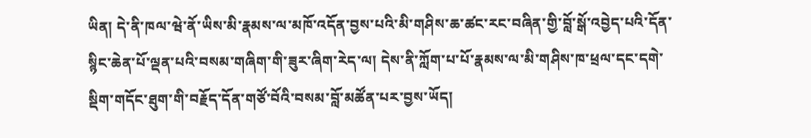ཡིན། དེ་ནི་ཁལ་ཝེ་ནོ་ཡིས་མི་རྣམས་ལ་མཁོ་འདོན་བྱས་པའི་མི་གཤིས་ཆ་ཚང་རང་བཞིན་གྱི་བློ་སྒོ་འབྱེད་པའི་དོན་སྙིང་ཆེན་པོ་ལྡན་པའི་བསམ་གཞིག་གི་ཟུར་ཞིག་རེད་ལ། དེས་ནི་ཀློག་པ་པོ་རྣམས་ལ་མི་གཤིས་ཁ་ཕྲལ་དང་དགེ་སྡིག་གདོང་ཐུག་གི་བརྗོད་དོན་གཙོ་བོའི་བསམ་བློ་མཚོན་པར་བྱས་ཡོད།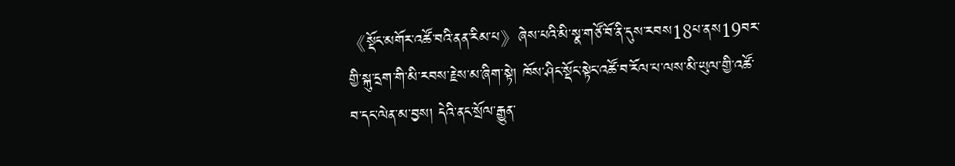《སྡོང་མགོར་འཚོ་བའི་ནན་རིམ་པ》ཞེས་པའི་མི་སྣ་གཙོ་བོ་ནི་དུས་རབས18པ་ནས19བར་གྱི་སྐུ་དྲག་གི་མི་རབས་རྗེས་མ་ཞིག་སྟེ། ཁོས་ཤིང་སྡོང་སྟེང་འཚོ་བ་རོལ་པ་ལས་མི་ཡུལ་གྱི་འཚོ་བ་དང་ལེན་མ་བྱས། དེའི་ནང་སྲོལ་རྒྱུན་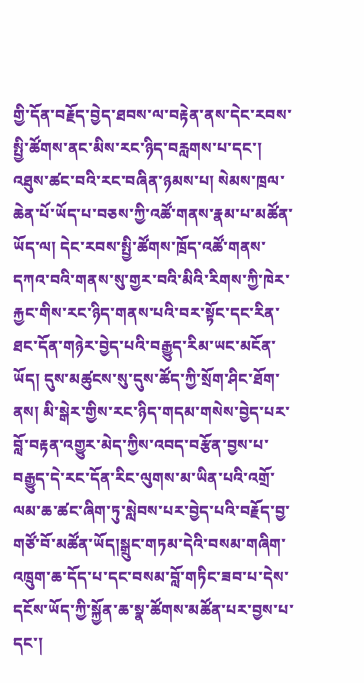གྱི་དོན་བརྗོད་བྱེད་ཐབས་ལ་བརྟེན་ནས་དེང་རབས་སྤྱི་ཚོགས་ནང་མིས་རང་ཉིད་བརླགས་པ་དང་། འཐུས་ཚང་བའི་རང་བཞིན་ཉམས་པ། སེམས་ཁྲལ་ཆེན་པོ་ཡོད་པ་བཅས་ཀྱི་འཚོ་གནས་རྣམ་པ་མཚོན་ཡོད་ལ། དེང་རབས་སྤྱི་ཚོགས་ཁྲོད་འཚོ་གནས་དཀའ་བའི་གནས་སུ་གྱར་བའི་མིའི་རིགས་ཀྱི་ཁེར་རྐྱང་གིས་རང་ཉིད་གནས་པའི་བར་སྟོང་དང་རིན་ཐང་དོན་གཉེར་བྱེད་པའི་བརྒྱུད་རིམ་ཡང་མངོན་ཡོད། དུས་མཚུངས་སུ་དུས་ཚོད་ཀྱི་སྲོག་ཤིང་ཐོག་ནས། མི་སྒེར་གྱིས་རང་ཉིད་གདམ་གསེས་བྱེད་པར་བློ་བརྟན་འགྱུར་མེད་ཀྱིས་འབད་བརྩོན་བྱས་པ་བརྒྱུད་དེ་རང་དོན་རིང་ལུགས་མ་ཡིན་པའི་འགྲོ་ལམ་ཆ་ཚང་ཞིག་ཏུ་སླེབས་པར་བྱེད་པའི་བརྗོད་བྱ་གཙོ་བོ་མཚོན་ཡོད།སྒྲུང་གཏམ་དེའི་བསམ་གཞིག་འཁྲུག་ཆ་དོད་པ་དང་བསམ་བློ་གཏིང་ཟབ་པ་དེས་དངོས་ཡོད་ཀྱི་སྐྱོན་ཆ་སྣ་ཚོགས་མཚོན་པར་བྱས་པ་དང་།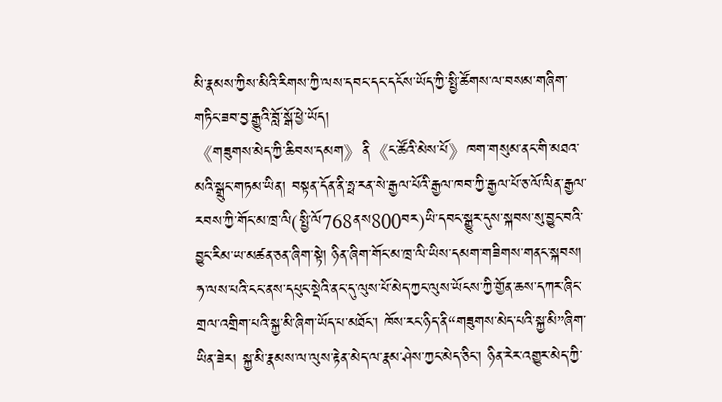མི་རྣམས་ཀྱིས་མིའི་རིགས་ཀྱི་ལས་དབང་དང་དངོས་ཡོད་ཀྱི་སྤྱི་ཚོགས་ལ་བསམ་གཞིག་གཏིང་ཟབ་བྱ་རྒྱུའི་བློ་སྒོ་ཕྱེ་ཡོད།
《གཟུགས་མེད་ཀྱི་ཆིབས་དམག》ནི《ང་ཚོའི་མེས་པོ》ཁག་གསུམ་ནང་གི་མཐའ་མའི་སྒྲུང་གཏམ་ཡིན། བསྟན་དོན་ནི་ཧྥ་རན་སེ་རྒྱལ་པོའི་རྒྱལ་ཁབ་ཀྱི་རྒྱལ་པོ་ཅ་ལོ་ལིན་རྒྱལ་རབས་ཀྱི་གོང་མ་ཁྲ་ལི(སྤྱི་ལོ768ནས800བར)ཡི་དབང་སྒྱུར་དུས་སྐབས་སུ་བྱུང་བའི་བྱུང་རིམ་ཡ་མཚན་ཅན་ཞིག་སྟེ། ཉིན་ཞིག་གོང་མ་ཁྲ་ལི་ཡིས་དམག་གཟིགས་གནང་སྐབས། ཧ་ལས་པའི་ངང་ནས་དཔུང་སྡེའི་ནང་དུ་ལུས་པོ་མེད་ཀྱང་ལུས་ཡོངས་ཀྱི་གྱོན་ཆས་དཀར་ཞིང་གྲལ་འགྲིག་པའི་སྐྱ་མི་ཞིག་ཡོད་པ་མཐོང་། ཁོས་རང་ཉིད་ནི“གཟུགས་མེད་པའི་སྐྱ་མི”ཞིག་ཡིན་ཟེར། སྐྱ་མི་རྣམས་ལ་ལུས་རྟེན་མེད་ལ་རྣམ་ཤེས་ཀྱང་མེད་ཅིང་། ཉིན་རེར་འགྱུར་མེད་ཀྱི་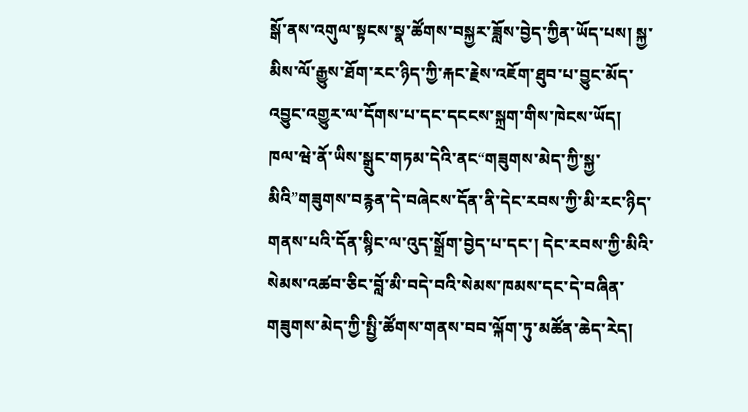སྒོ་ནས་འགུལ་སྟངས་སྣ་ཚོགས་བསྐྱར་ཟློས་བྱེད་ཀྱིན་ཡོད་པས། སྐྱ་མིས་ལོ་རྒྱུས་ཐོག་རང་ཉིད་ཀྱི་རྐང་རྗེས་འཇོག་ཐུབ་པ་བྱུང་མོད་འབྱུང་འགྱུར་ལ་དོགས་པ་དང་དངངས་སྐྲག་གིས་ཁེངས་ཡོད། ཁལ་ཝེ་ནོ་ཡིས་སྒྲུང་གཏམ་དེའི་ནང“གཟུགས་མེད་ཀྱི་སྐྱ་མིའི”གཟུགས་བརྙན་དེ་བཞེངས་དོན་ནི་དེང་རབས་ཀྱི་མི་རང་ཉིད་གནས་པའི་དོན་སྙིང་ལ་འུད་སྒྲོག་བྱེད་པ་དང་། དེང་རབས་ཀྱི་མིའི་སེམས་འཚབ་ཅིང་བློ་མི་བདེ་བའི་སེམས་ཁམས་དང་དེ་བཞིན་གཟུགས་མེད་ཀྱི་སྤྱི་ཚོགས་གནས་བབ་ལྐོག་ཏུ་མཚོན་ཆེད་རེད།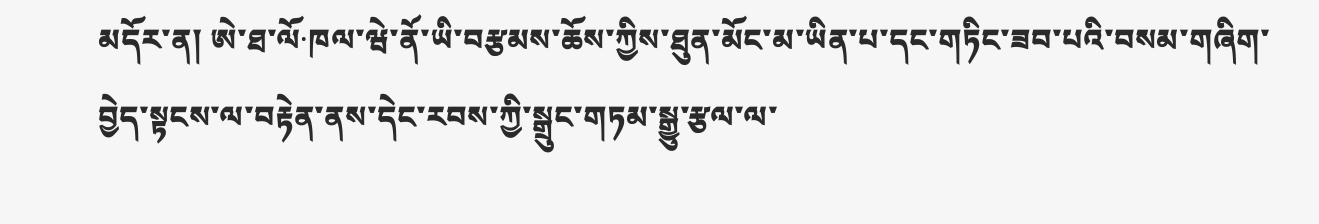མདོར་ན། ཨེ་ཐ་ལོ·ཁལ་ཝེ་ནོ་ཡི་བརྩམས་ཆོས་ཀྱིས་ཐུན་མོང་མ་ཡིན་པ་དང་གཏིང་ཟབ་པའི་བསམ་གཞིག་བྱེད་སྟངས་ལ་བརྟེན་ནས་དེང་རབས་ཀྱི་སྒྲུང་གཏམ་སྒྱུ་རྩལ་ལ་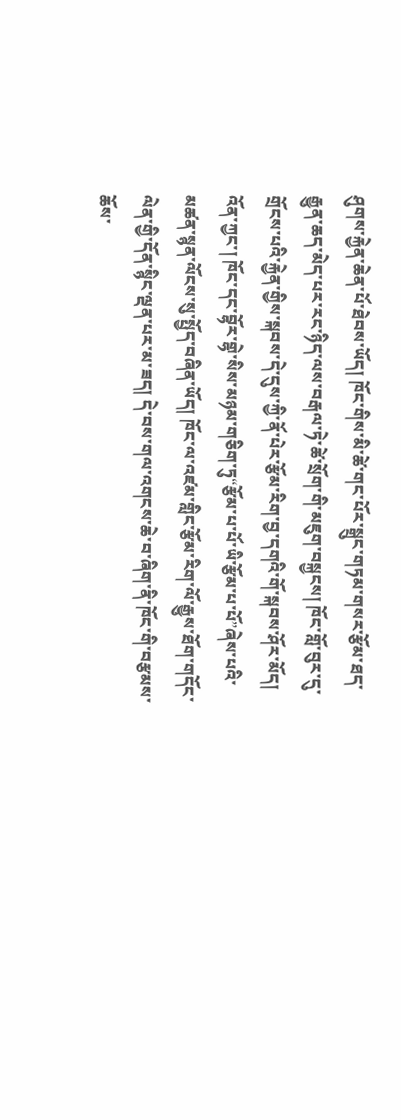ཤུགས་རྐྱེན་ཆེན་པོ་ཐེབས་ཡོད། ཁོང་གིས་མི་ཚེ་གང་པོར་སྒྲུང་གཏམ་གསར་རྩོམ་ཐད་རྒྱུན་ཆད་མེད་པར་རང་ཉིད་ལས་བརྒལ་ཏེ་ཚེ་སྲོག་གི་མཇུག་བསྐྱངས། ཁོང་གློ་བུར་དུ་གྲོངས་པའི་རྐྱེན་གྱིས་སྐབས་དེ་དུས་ཀྱི་ནོ་པེར་རྩོམ་རིག་བྱ་དགའི་གོ་སྐབས་ཤོར་མོད། འོན་ཀྱང་། ཁོང་དང་བྷོར་གྷེ་སིས་མཉམ་གཅིག་ཏུ“རྩོམ་པ་པོ་ཡི་རྩོམ་པ་པོ”ཞེས་པའི་མཚན་སྙན་ལོངས་སུ་སྤྱོད་བཞིན་ཡོད། ཁོང་ལ་འཛམ་གླིང་རྩོམ་རིག་ལོ་རྒྱུས་ཐོག་གདོང་ལེན་གྱི་དོན་སྙིང་ལྡན་པར་མ་ཟད། དེ་བས་གལ་འགངས་ཆེ་བ་ཞིག་ནི་ཁོང་གི་བརྩམས་ཆོས་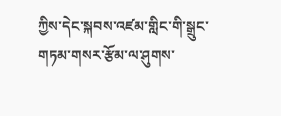ཀྱིས་དེང་སྐབས་འཛམ་གླིང་གི་སྒྲུང་གཏམ་གསར་རྩོམ་ལ་ཤུགས་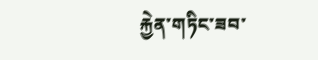རྐྱེན་གཏིང་ཟབ་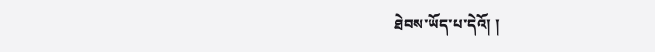ཐེབས་ཡོད་པ་དེའོ། །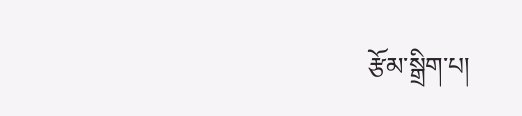རྩོམ་སྒྲིག་པ།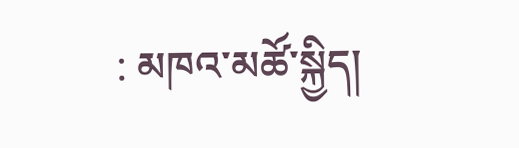: མཁའ་མཚོ་སྐྱིད།